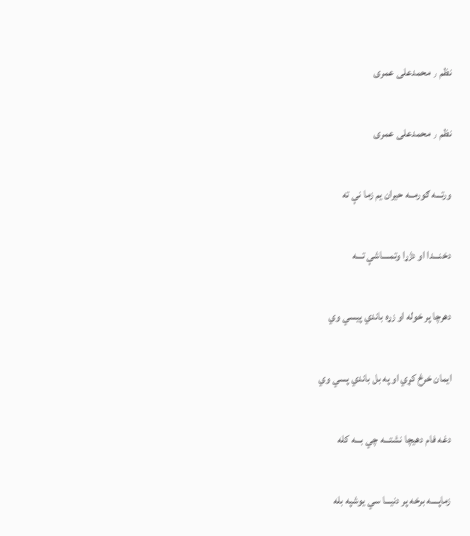نظم ٫ محمدعلی عمری

نظم ٫ محمدعلی عمری

ورتـــه ګورمــه حیران یم زما نې ته

دخنـــدا او دژړا وتمــــاشې تـــه

دهرچا پر خوله او زړه باندي پیسي وي

ایمان خرڅ کړي او په بل باندي پسي وي

دغه فام دهیچا نشتـــه چي بـــه کله

زماپــــه برخه پر دنیـــا سي یوشپه بله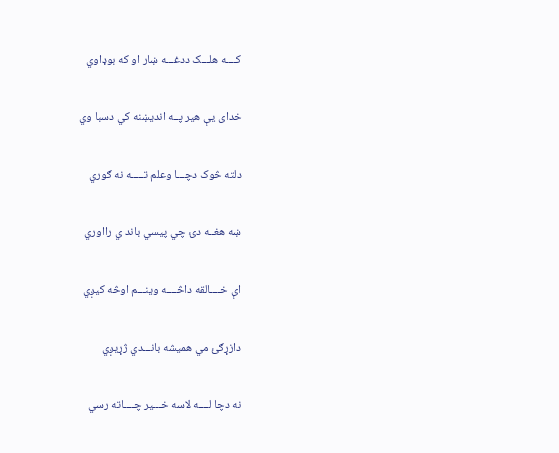کــــه هلـــک ددغـــه ښار او که بوډاوي

خدای یې هیر پــه اندیښنه کي دسبا وي

دلته څوک دچـــا وعلم تـــــه نه ګوري

ښه هغــه دئ چي پیسي باند ي رااوري

اې خــــالقه داڅــــه وینـــم اوڅه کیږي

دازړګئ مي همیشه بانـــدي ژړیږي

نه دچا لــــه لاسه خـــیر چــــاته رسي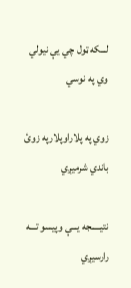لـــکه ټول چي یې نیولي وي په نوسي

زوي په پلاراوپلارپه زوئ باندي شرمیږي

نتیـــــجه یـــې وپیسو تـــه رارسیږي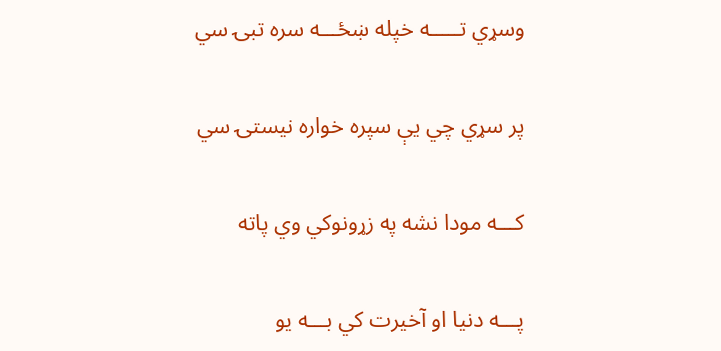وسړي تـــــه خپله ښځـــه سره تبۍ سي

پر سړي چي یې سپره خواره نیستۍ سي

کـــه مودا نشه په زړونوکي وي پاته

پـــه دنیا او آخیرت کي بـــه یو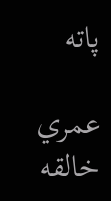پاته

عمري خالقه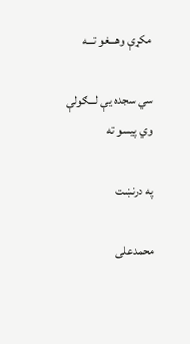مکړې وهـــغو تـــه

سي سجده یې لـــګولې وي پیسو ته

په درنښت

محمدعلی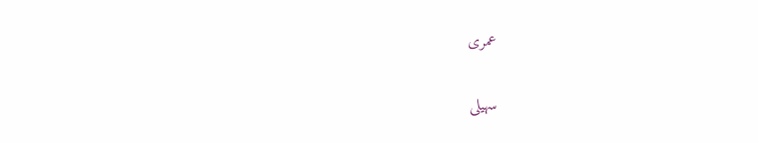عمری

سهیلی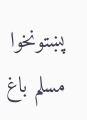پښتونخوا مسلم باغ